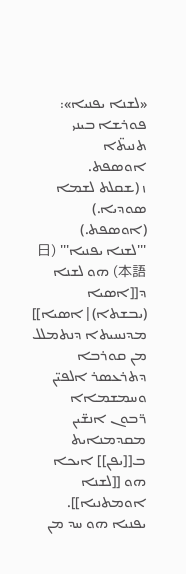«ܠܫܢܐ ܝܦܢܝܐ»: ܦܘܪܫܐ ܒܝܢܝ ܬܢܝܬ̈ܐ
ܐܘܣܦܬ.
ܙ (ܫܩܠܬ ܠܫܡܐ ܣܘܕܝܐ.)
(ܐܘܣܦܬ.)
'''ܠܫܢܐ ܝܦܢܝܐ''' (日本語) ܗܘ ܠܫܢܐ ܕ[[ܐܣܝܐ (ܝܒܫܬܐ)|ܐܣܝܐ]] ܡܕܢܚܝܬܐ ܕܢܬܡܠܠ ܡܢ ܩܘܪܒܐ ܕܬܪܥܣܪ ܐܠܦܝ̈ܢ ܘܚܡܫܡܐܐ ܪ̈ܒܘܢ ܐܢܫ̈ܝܢ ܡܩܕܡܢܐܝܬ ܒ[[ܝܦܢ]] ܐܝܟܐ ܗܘ [[ܠܫܢܐ ܐܘܡܬܢܝܐ]]. ܝܦܢܝܐ ܗܘ ܚܕ ܡܢ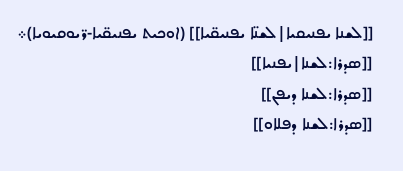[[ܠܫܢܐ ܝܦܢܝܩܝܐ|ܠܫܢ̈ܐ ܝܦܢܝܩ̈ܝܐ]] (ܐܘܟܝܬ ܝܦܢܝܩ̈ܝܐ-ܪ̈ܝܘܩܝܘܝܐ)܀
[[ܣܕܪܐ:ܠܫܢܐ|ܝܦܢܝܐ]]
[[ܣܕܪܐ:ܠܫܢܐ ܕܝܦܢ]]
[[ܣܕܪܐ:ܠܫܢܐ ܕܦܠܐܘ]]